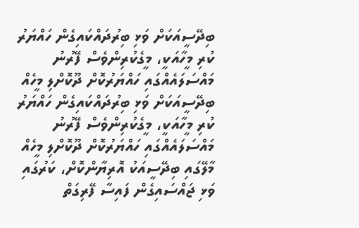ބިދޭސީއަކަށް ވަޅި ބިރުދައްކައިގެން ހައްޔަރު ކުރި މީހާއަކީ، މީގެކުރިންވެސް ފޭރުނު މައްސަލައެއްގައި ހައްޔަރުކޮށް ދޫކޮށްލި މީހެއް
ބިދޭސީއަކަށް ވަޅި ބިރުދައްކައިގެން ހައްޔަރު ކުރި މީހާއަކީ، މީގެކުރިންވެސް ފޭރުނު މައްސަލައެއްގައި ހައްޔަރުކޮށް ދޫކޮށްލި މީހެއް
މާލޭގައި ބިދޭސީއަކު އޮރިޔާންކޮށް، ކަރުގައި ވަޅި ޖައްސައިގެން ފައިސާ ފޭރިގަތް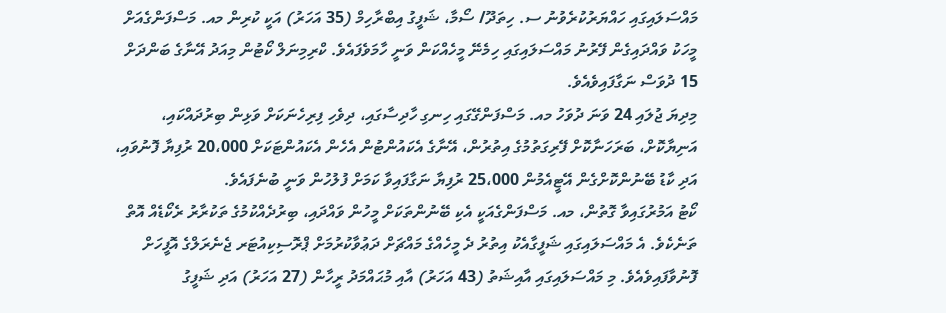މައްސަލައިގައި ހައްޔަރުކުރެވުނު ސ. ހިތަދޫ/ ސޯމާ، ޝަފީގު އިބްރާހިމް (35 އަހަރު) އަކީ ކުރިން މއ. މަސްފަންގެއަށް މީހަކު ވައްދައިގެން ފޭރުނު މައްސަލައިގައި ހިމެނޭ މީހެއްކަން ވަނީ ހާމަވެފައެވެ. ކްރިމިނަލް ކޯޓުން މިއަދު އޭނާގެ ބަންދަށް 15 ދުވަސް ނަގާފައިވެއެވެ.
މިދިޔަ ޖުލައި 24 ވަނަ ދުވަހު މއ. މަސްފަންގޭގައި ހިނގި ހާދިސާގައި، ދިވެހި ފިރިހެނަކަށް ވަޅިން ބިރުދައްކައި، އަނިޔާކޮށް، ބަރަހަނާކޮށް ފޭރިގަތުމުގެ އިތުރުން، އޭނާގެ އެކައުންޓުން އެހެން އެކައުންޓަކަށް 20،000 ރުފިޔާ ފޮނުވައި، އަދި ކާޑު ބޭނުންކޮށްގެން އޭޓީއެމުން 25،000 ރުފިޔާ ނަގާފައިވާ ކަމަށް ފުލުހުން ވަނީ ބުނެފައެވެ.
ކޯޓު އަމުރުގައިވާ ގޮތުން، މއ. މަސްފަންގެއަކީ އެކި ބޭނުންތަކަށް މީހުން ވައްދައި، ބިރުދެއްކުމުގެ ތަކުރާރު ރެކޯޑެއް އޮތް ތަނެކެވެ. އެ މައްސަލައިގައި ޝަފީގާއެކު އިތުރު ދެ މީހެއްގެ މައްޗަށް ދަޢުވާކުރުމަށް ޕްރޮސިކިއުޓަރ ޖެނެރަލްގެ އޮފީހަށް ފޮނުވާފައިވެއެވެ. މި މައްސަލައިގައި އާއިޝަތު (43 އަހަރު) އާއި މުޙައްމަދު ރީހާން (27 އަހަރު) އަދި ޝަފީގު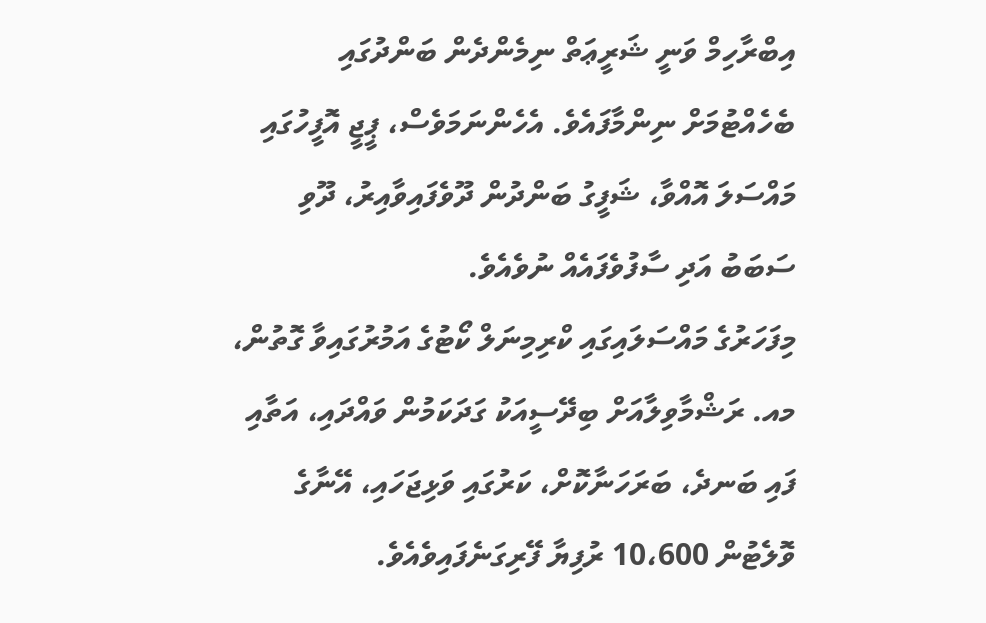އިބްރާހިމް ވަނީ ޝަރީޢަތް ނިމެންދެން ބަންދުގައި ބެހެއްޓުމަށް ނިންމާފައެވެ. އެހެންނަމަވެސް، ޕީޖީ އޮފީހުގައި މައްސަލަ އޮއްވާ، ޝަފީގު ބަންދުން ދޫވެފައިވާއިރު، ދޫވި ސަބަބު އަދި ސާފުވެފައެއް ނުވެއެވެ.
މިފަހަރުގެ މައްސަލައިގައި ކްރިމިނަލް ކޯޓުގެ އަމުރުގައިވާ ގޮތުން، މއ. ރަޝްމާވިލާއަށް ބިދޭސީއަކު ގަދަކަމުން ވައްދައި، އަތާއި ފައި ބަނދެ، ބަރަހަނާކޮށް، ކަރުގައި ވަޅިޖަހައި، އޭނާގެ ވޮލެޓުން 10،600 ރުފިޔާ ފޭރިގަނެފައިވެއެވެ.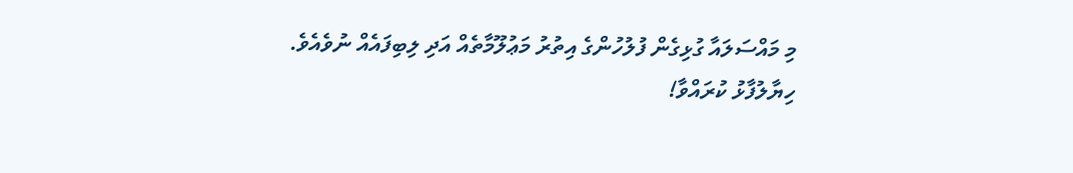މި މައްސަލައާ ގުޅިގެން ފުލުހުންގެ އިތުރު މަޢުލޫމާތެއް އަދި ލިބިފައެއް ނުވެއެވެ.
ހިޔާލުފާޅު ކުރައްވާ!